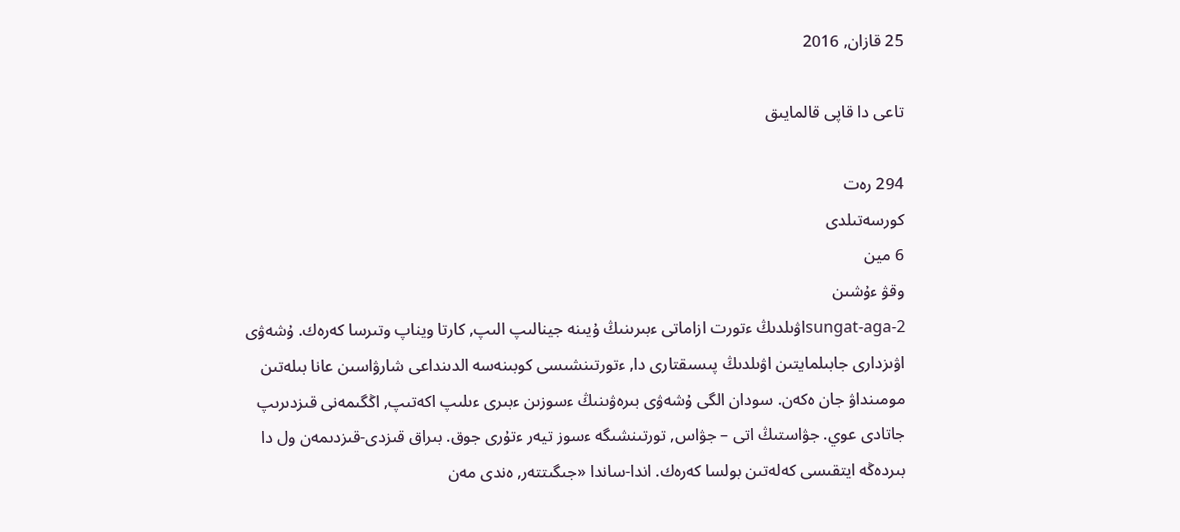25 قازان, 2016

تاعى دا قاپى قالمايىق

294 رەت
كورسەتىلدى
6 مين
وقۋ ءۇشىن
sungat-aga-2اۋىلدىڭ ءتورت ازاماتى ءبىرىنىڭ ۇيىنە جينالىپ الىپ, كارتا ويناپ وتىرسا كەرەك. ۇشەۋى  اۋىزدارى جابىلمايتىن اۋىلدىڭ پىسىقتارى دا, ءتورتىنشىسى كوبىنەسە الدىنداعى شارۋاسىن عانا بىلەتىن مومىنداۋ جان ەكەن. سودان الگى ۇشەۋى بىرەۋىنىڭ ءسوزىن ءبىرى ءىلىپ اكەتىپ, اڭگىمەنى قىزدىرىپ جاتادى عوي. جۋاستىڭ اتى – جۋاس, تورتىنشىگە ءسوز تيەر ءتۇرى جوق. بىراق قىزدى-قىزدىمەن ول دا بىردەڭە ايتقىسى كەلەتىن بولسا كەرەك. اندا-ساندا «جىگىتتەر, ەندى مەن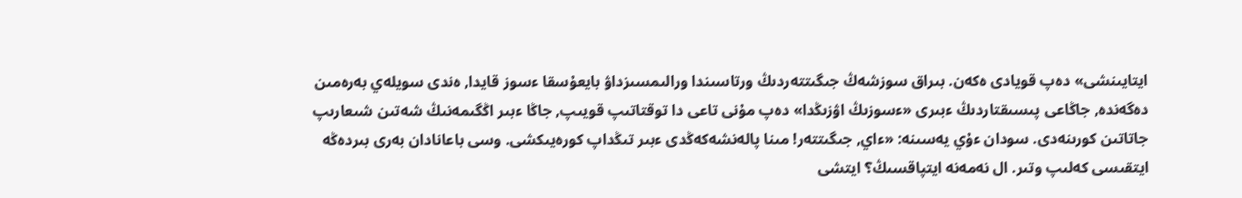ايتايىنشى» دەپ قويادى ەكەن. بىراق سوزشەڭ جىگىتتەردىڭ ورتاسىندا ورالىمسىزداۋ بايعۇسقا ءسوز قايدا, ەندى سويلەي بەرەمىن دەگەندە, جاڭاعى پىسىقتاردىڭ ءبىرى «ءسوزىڭ اۋزىڭدا» دەپ مۇنى تاعى دا توقتاتىپ قويىپ, جاڭا ءبىر اڭگىمەنىڭ شەتىن شىعارىپ جاتاتىن كورىنەدى. سودان ءۇي يەسىنە: «ءاي, جىگىتتەر! مىنا پالەنشەكەڭدى ءبىر تىڭداپ كورەيىكشى. وسى باعانادان بەرى بىردەڭە ايتقىسى كەلىپ وتىر. ال نەمەنە ايتپاقسىڭ؟ ايتشى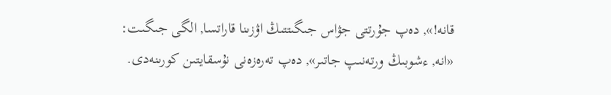قانە!», دەپ جۇرتتى جۋاس جىگىتتىڭ اۋزىنا قاراتسا, الگى جىگىت: «انە, ءشوبىڭ ورتەنىپ جاتىر», دەپ تەرەزەنى نۇسقايتىن كورىنەدى.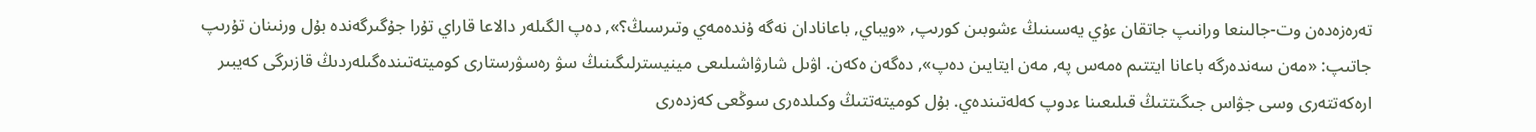تەرەزەدەن وت-جالىنعا ورانىپ جاتقان ءۇي يەسىنىڭ ءشوبىن كورىپ, «ويباي, باعانادان نەگە ۇندەمەي وتىرسىڭ؟», دەپ الگىلەر دالاعا قاراي تۇرا جۇگىرگەندە بۇل ورنىنان تۇرىپ جاتىپ: «مەن سەندەرگە باعانا ايتتىم ەمەس پە, مەن ايتايىن دەپ», دەگەن ەكەن. اۋىل شارۋاشىلىعى مينيسترلىگىنىڭ سۋ رەسۋرستارى كوميتەتىندەگىلەردىڭ قازىرگى كەيبىر ارەكەتتەرى وسى جۋاس جىگىتتىڭ قىلىعىنا ءدوپ كەلەتىندەي. بۇل كوميتەتتىڭ وكىلدەرى سوڭعى كەزدەرى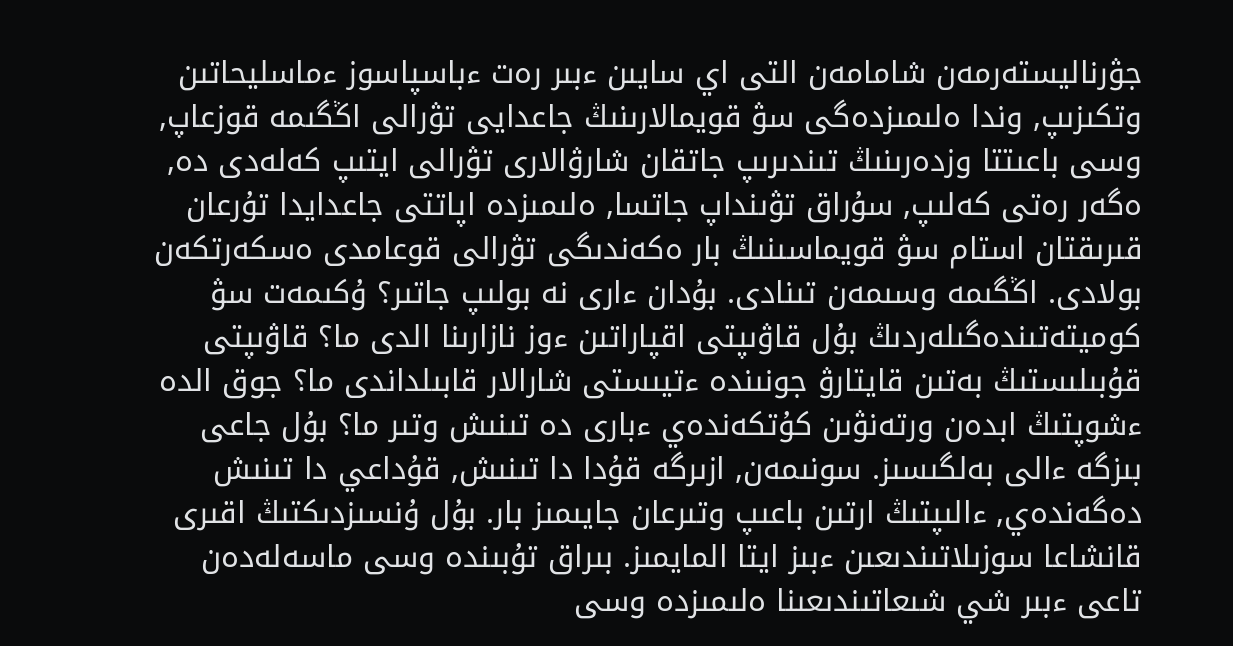جۋرناليستەرمەن شامامەن التى اي سايىن ءبىر رەت ءباسپاسوز ءماسليحاتىن وتكىزىپ, وندا ەلىمىزدەگى سۋ قويمالارىنىڭ جاعدايى تۋرالى اڭگىمە قوزعاپ, وسى باعىتتا وزدەرىنىڭ تىندىرىپ جاتقان شارۋالارى تۋرالى ايتىپ كەلەدى دە, ەگەر رەتى كەلىپ, سۇراق تۋىنداپ جاتسا, ەلىمىزدە اپاتتى جاعدايدا تۇرعان قىرىقتان استام سۋ قويماسىنىڭ بار ەكەندىگى تۋرالى قوعامدى ەسكەرتكەن بولادى. اڭگىمە وسىمەن تىنادى. بۇدان ءارى نە بولىپ جاتىر؟ ۇكىمەت سۋ كوميتەتىندەگىلەردىڭ بۇل قاۋىپتى اقپاراتىن ءوز نازارىنا الدى ما؟ قاۋىپتى قۇبىلىستىڭ بەتىن قايتارۋ جونىندە ءتيىستى شارالار قابىلداندى ما؟ جوق الدە ءشوپتىڭ ابدەن ورتەنۋىن كۇتكەندەي ءبارى دە تىنىش وتىر ما؟ بۇل جاعى بىزگە ءالى بەلگىسىز. سونىمەن, ازىرگە قۇدا دا تىنىش, قۇداعي دا تىنىش دەگەندەي, ءالىپتىڭ ارتىن باعىپ وتىرعان جايىمىز بار. بۇل ۇنسىزدىكتىڭ اقىرى قانشاعا سوزىلاتىندىعىن ءبىز ايتا المايمىز. بىراق تۇبىندە وسى ماسەلەدەن تاعى ءبىر شي شىعاتىندىعىنا ەلىمىزدە وسى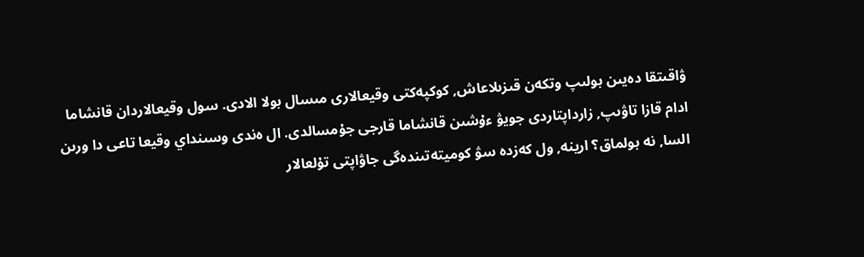ۋاقىتقا دەيىن بولىپ وتكەن قىزىلاعاش, كوكپەكتى وقيعالارى مىسال بولا الادى. سول وقيعالاردان قانشاما ادام قازا تاۋىپ, زارداپتاردى جويۋ ءۇشىن قانشاما قارجى جۇمسالدى. ال ەندى وسىنداي وقيعا تاعى دا ورىن السا, نە بولماق؟ ارينە, ول كەزدە سۋ كوميتەتىندەگى جاۋاپتى تۇلعالار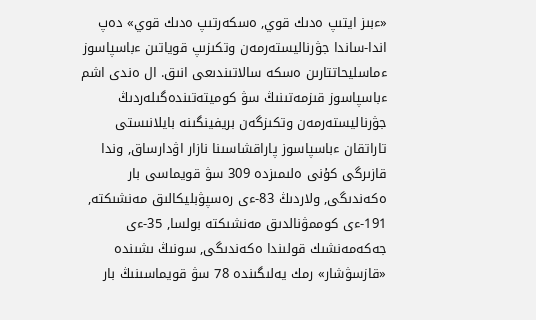«ءبىز ايتىپ ەدىك قوي, ەسكەرتىپ ەدىك قوي» دەپ اندا-ساندا جۋرناليستەرمەن وتكىزىپ قوياتىن ءباسپاسوز ءماسليحاتتارىن ەسكە سالاتىندىعى انىق. ال ەندى اشم ءباسپاسوز قىزمەتىنىڭ سۋ كوميتەتىندەگىلەردىڭ جۋرناليستەرمەن وتكىزگەن بريفينگىنە بايلانىستى تاراتقان ءباسپاسوز پاراقشاسىنا نازار اۋدارساق, وندا قازىرگى كۇنى ەلىمىزدە 309 سۋ قويماسى بار ەكەندىگى, ولاردىڭ 83-ءى رەسپۋبليكالىق مەنشىكتە, 191-ءى كوممۋنالدىق مەنشىكتە بولسا, 35-ءى جەكەمەنشىك قولىندا ەكەندىگى, سونىڭ ىشىندە «قازسۋشار» رمك يەلىگىندە 78 سۋ قويماسىنىڭ بار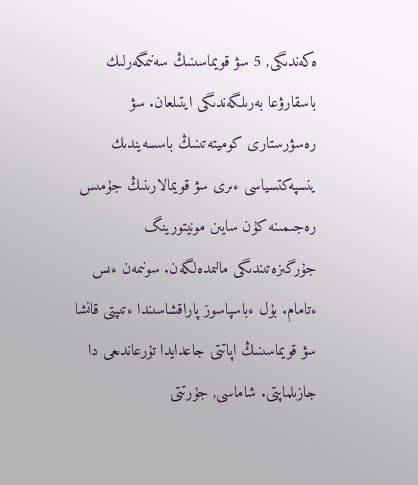ەكەندىگى, 5 سۋ قويماسىنىڭ سەنىمگەرلىك باسقارۋعا بەرىلگەندىگى ايتىلعان. سۋ رەسۋرستارى كوميتەتىنىڭ باسسەيندىك ينسپەكتسياسى ءىرى سۋ قويمالارىنىڭ جۇمىس رەجىمىنە كۇن سايىن مونيتورينگ جۇرگىزەتىندىگى مالىمدەلگەن. سونىمەن ءىس ءتامام. بۇل ءباسپاسوز پاراقشاسىندا ءتىپتى قانشا سۋ قويماسىنىڭ اپاتتى جاعدايدا تۇرعاندىعى دا جازىلماپتى. شاماسى, جۇرتتى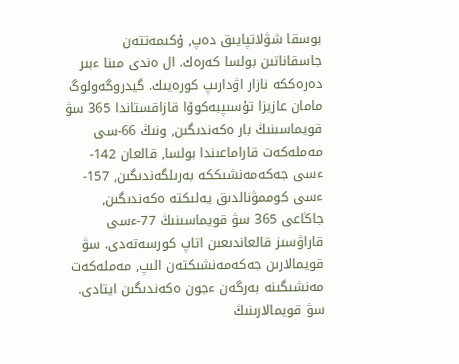بوسقا شۋلاتپايىق دەپ, ۇكىمەتتەن جاسقاناتىن بولسا كەرەك. ال ەندى مىنا ءبىر دەرەككە نازار اۋدارىپ كورەيىك. گيدروگەولوگ مامان عازيزا تۇسىپبەكوۆا قازاقستاندا 365 سۋ قويماسىنىڭ بار ەكەندىگىن, ونىڭ 66-سى مەملەكەت قاراماعىندا بولسا, قالعان 142-ءسى جەكەمەنشىككە بەرىلگەندىگىن, 157-ءسى كوممۋنالدىق يەلىكتە ەكەندىگىن, جاڭاعى 365 سۋ قويماسىنىڭ 77-ءسى قاراۋسىز قالعاندىعىن اتاپ كورسەتەدى. سۋ قويمالارىن جەكەمەنشىكتەن الىپ, مەملەكەت مەنشىگىنە بەرگەن ءجون ەكەندىگىن ايتادى. سۋ قويمالارىنىڭ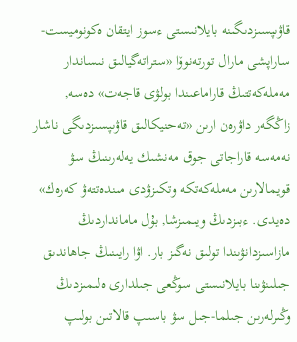قاۋىپسىزدىگىنە بايلانىستى ءسوز ايتقان ەكونوميست-ساراپشى مارال تورتەنوۆا «ستراتەگيالىق نىساندار مەملەكەتتىڭ قاراماعىندا بولۋى قاجەت» دەسە, زاڭگەر داۋرەن ارىن «تەحنيكالىق قاۋىپسىزدىگى ناشار نەمەسە قاراجاتى جوق مەنشىك يەلەرىنىڭ سۋ قويمالارىن مەملەكەتكە وتكىزۋدى مىندەتتەۋ كەرەك» دەيدى. ءبىزدىڭ ويىمىزشا, بۇل مامانداردىڭ مازاسىزدانۋىندا تولىق نەگىز بار. اۋا رايىنىڭ جاھاندىق جىلىنۋىنا بايلانىستى سوڭعى جىلدارى ەلىمىزدىڭ وڭىرلەرىن جىلما-جىل سۋ باسىپ قالاتىن بولىپ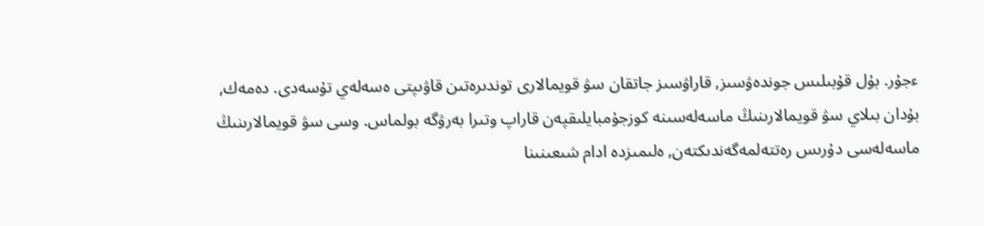ءجۇر. بۇل قۇبىلىس جوندەۋسىز, قاراۋسىز جاتقان سۋ قويمالارى توندىرەتىن قاۋىپتى ەسەلەي تۇسەدى. دەمەك, بۇدان بىلاي سۋ قويمالارىنىڭ ماسەلەسىنە كوزجۇمبايلىقپەن قاراپ وتىرا بەرۋگە بولماس. وسى سۋ قويمالارىنىڭ ماسەلەسى دۇرىس رەتتەلمەگەندىكتەن, ەلىمىزدە ادام شىعىنىنا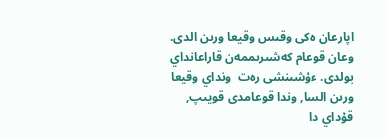اپارعان ەكى وقىس وقيعا ورىن الدى. وعان قوعام كەشىرىممەن قاراعانداي بولدى. ءۇشىنشى رەت  ونداي وقيعا ورىن السا, وندا قوعامدى قويىپ, قۇداي دا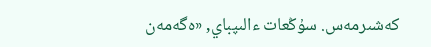كەشىرمەس. سۇڭعات ءالىپباي, «ەگەمەن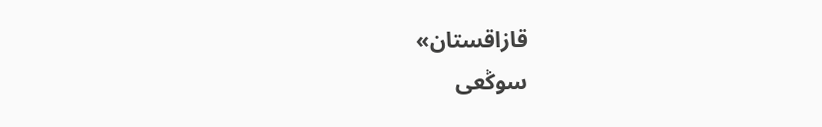قازاقستان»
سوڭعى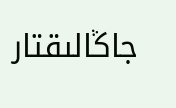جاڭالىقتار